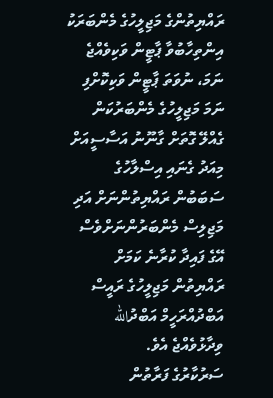ރައްޔިތުންގެ މަޖިލީހުގެ މެންބަރަކު އިންތިހާބުވާ ޕާޓީން ވަކިވެއްޖެ ނަމަ، ނުވަތަ ޕާޓީން ވަކިކޮށްފި ނަމަ މަޖިލީހުގެ މެންބަރުކަން ގެއްލޭ ގޮތަށް ގާނޫނު އަސާސީއަށް މިއަދު ގެނައި އިސްލާހުގެ ސަބަބުން ރައްޔިތުންނަށް އަދި މަޖިލިސް މެންބަރުންނަށްވެސް އޭގެ ފައިދާ ކުރާނެ ކަމަށް ރައްޔިތުން މަޖިލީހުގެ ރައީސް އަބްދުއްރަހީމް އަބްދުالله ވިދާޅުވެއްޖެ އެވެ.
ސަރުކާރުގެ ފަރާތުން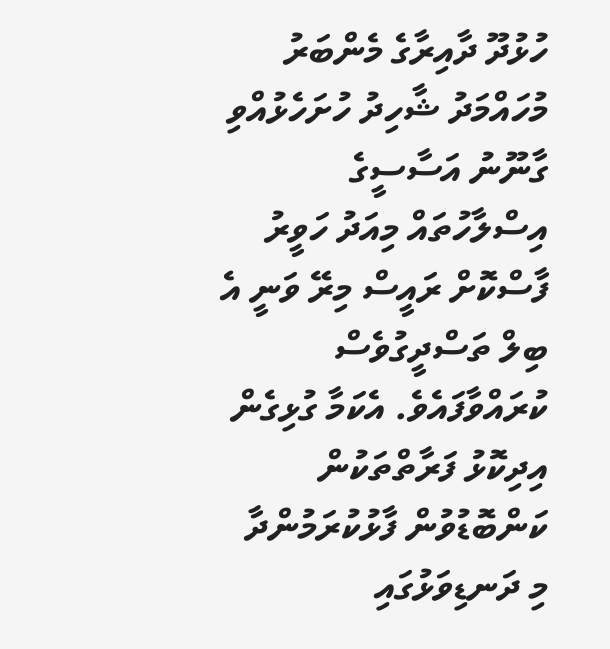ހުޅުދޫ ދާއިރާގެ މެންބަރު މުހައްމަދު ޝާހިދު ހުށަހެޅުއްވި ގާނޫނު އަސާސީގެ އިސްލާހުތައް މިއަދު ހަވީރު ފާސްކޮށް ރައީސް މިރޭ ވަނީ އެ ބިލް ތަސްދީގުވެސް ކުރައްވާފައެވެ. އެކަމާ ގުޅިގެން އިދިކޮޅު ފަރާތްތަކުން ކަންބޮޑުވުން ފާޅުކުރަމުންދާ މި ދަނޑިވަޅުގައި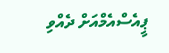ޕީއެސްއެމްއަށް ދެއްވި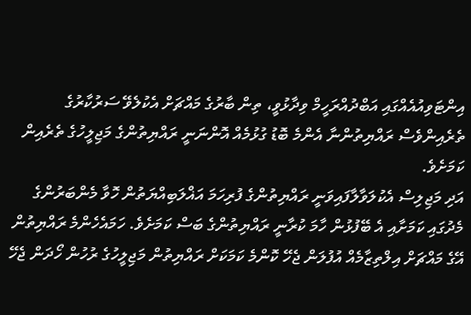އިންޓަވިއުއެއްގައި އަބްދުއްރަހީމް ވިދާޅުވީ، ތިން ބާރުގެ މައްޗަށް އެކުލެވޭ ސަރުކާރުގެ ތެރެއިންވެސް ރައްޔިތުންނާ އެންމެ ބޮޑު ގުޅުމެއް އޮންނަނީ ރައްޔިތުންގެ މަޖިލީހުގެ ތެރެއިން ކަމަށެވެ.
އަދި މަޖިލިސް އެކުލަވާލާފައިވަނީ ރައްޔިތުންގެ ފުރިހަމަ އަޣްލަބިއްޔަތުން ހޮވާ މެންބަރުންގެ މެދުގައި ކަމަށާއި އެ ބޭފުޅުން ހާމަ ކުރާނީ ރައްޔިތުންގެ ބަސް ކަމަށެވެ. ހަމައެހެންމެ ރައްޔިތުން އޭގެ މައްޗަށް އިލްތިޒާމެއް އުފުލަން ޖެހޭ ކޮންމެ ކަމަކަށް ރައްޔިތުން މަޖިލީހުގެ ރުހުން ހޯދަން ޖެހޭ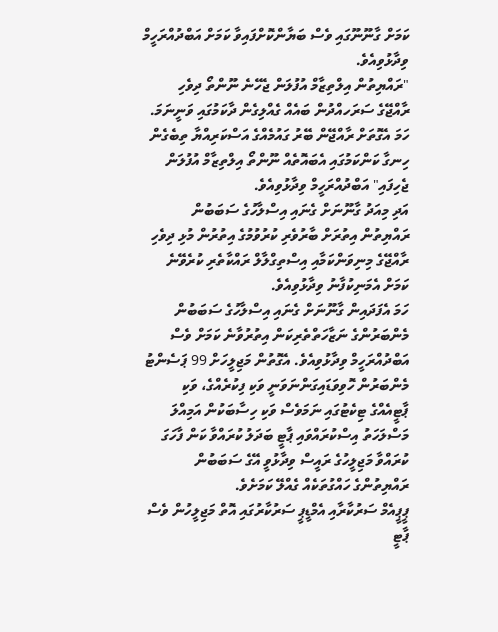ކަމަށް ގާނޫނޫގައި ވެސް ބަޔާންކޮށްފައިވާ ކަމަށް އަބްދުއްރަހީމް ވިދާޅުވިއެވެ.
"ރައްޔިތުން އިލްތިޒާމް އުފުލަން ޖެހޭނެ ނޫންތޯ ދިވެހި ރާއްޖޭގެ ސަރަހއްދުން ބައެއް ގެއްލިގެން ދާކަމުގައި ވަނީނަމަ. ހަމަ އެގޮތަށް ރާއްޖޭން ބޭރު ގައުމެއްގެ އަސްކަރިއްޔާ ތިބެގެން ހިނގާ ކަންކަމުގައި އެބައޮތެއް ނޫންތޯ އިލްތިޒާމް އުފުލަން ޖެހިފައި" އަބްދުއްރަހީމް ވިދާޅުވިއެވެ.
އަދި މިއަދު ގާނޫނަށް ގެނައި އިސްލާހުގެ ސަބަބުން ރައްޔިތުން އިތުރަށް ބާރުވެރި ކުރުވުމުގެ އިތުރުން މުޅި ދިވެހި ރާއްޖޭގެ މިނިވަންކަމާއި އިސްތިގްލާލް ރައްކާތެރި ކުރެވޭނެ ކަމަށް އެމަނިކުފާނު ވިދާޅުވިއެވެ.
ހަމަ އެފަދައިން ގާނޫނަށް ގެނައި އިސްލާހުގެ ސަބަބުން މެންބަރުންގެ ނަޒާހަތްތެރިކަން އިތުރުވާނެ ކަމަށް ވެސް އަބްދުއްރަހީމް ވިދާޅުވިއެވެ. އެގޮތުން މަޖިލީހަށް 99 ޕަސެންޓު މެންބަރުން ހޮވިވަޑައިގަންނަވަނީ ވަކި ފިކުރެއްގެ، ވަކި ޕާޓީއެއްގެ ޓިކެޓުގައި ނަމަވެސް ވަކި ހިސާބަކުން އަމިއްލަ މަސްލަހަތު އިސްކުރައްވައި ޕާޓީ ބަދަލު ކުރައްވާ ކަން ފާހަގަ ކުރައްވާ މަޖިލީހުގެ ރައީސް ވިދާޅުވީ އޭގެ ސަބަބުން ރައްޔިތުންގެ ހައްގުތަކެއް ގެއްލޭ ކަމަށެވެ.
ޕީޕީއެމް ސަރުކާރާއި އެމްޑީޕީ ސަރުކާރުގައި އޮތް މަޖިލީހުން ވެސް ޕާޓީ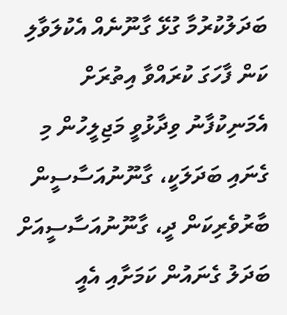ބަދަލުކުރުމާ ގުޅޭ ގާނޫނެއް އެކުލަވާލި ކަން ފާހަގަ ކުރައްވާ އިތުރަށް އެމަނިކުފާނު ވިދާޅުވީ މަޖިލީހުން މި ގެނައި ބަދަލަކީ، ގާނޫނުއަސާސީން ބާރުވެރިކަން ދީ، ގާނޫނުއަސާސީއަށް ބަދަލު ގެނައުން ކަމަށާއި އެއީ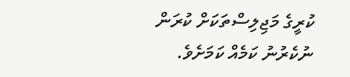ކުރީގެ މަޖިލިސްތަކަށް ކުރަން ނުކެރުނު ކަމެއް ކަމަށެވެ.